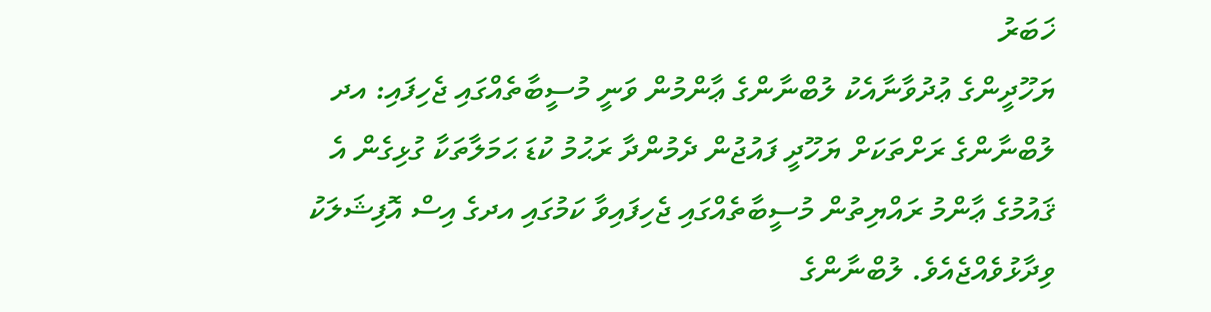ޚަބަރު
ޔަހޫދީންގެ ޢުދުވާނާއެކު ލުބްނާންގެ ޢާންމުން ވަނީ މުސީބާތެއްގައި ޖެހިފައި: އދ
ލުބްނާންގެ ރަށްތަކަށް ޔަހޫދީ ފައުޖުން ދެމުންދާ ރަޙުމު ކުޑަ ޙަމަލާތަކާ ގުޅިގެން އެ ޤައުމުގެ ޢާންމު ރައްޔިތުން މުސީބާތެއްގައި ޖެހިފައިވާ ކަމުގައި އދގެ އިސް އޮފިޝަލަކު ވިދާޅުވެއްޖެއެވެ. ލުބްނާންގެ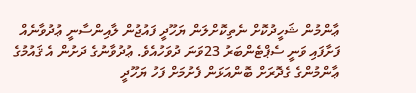ޢާންމުން ޝަހީދުކޮށް ނެތިކޮށްލަން ޔަހޫދީ ފައުޖުން ލާއިންސާނީ ޢުދުވާނެއް ފަށާފައި ވަނީ ސެޕްޓެންބަރު 23ވަނަ ދުވަހުއެވެ. ޢުދުވާނުގެ ދަށުން އެ ޤައުމުގެ ޢާންމުންގެ ގެދޮރަށް ބޮންއަޅަން ފެށުމަށް ފަހު ޔަހޫދީ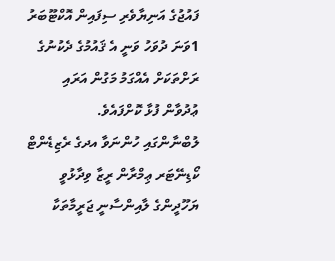ފައުޖުގެ އަނިޔާވެރި ސިފައިން އޮކްޓޫބަރު 1ވަނަ ދުވަހު ވަނީ އެ ޤައުމުގެ ދެކުނުގެ ރަށްތަކަށް އެއްގަމު މަގުން އަރައި ޢުދުވާން ފުޅާ ކޮށްފައެވެ.
ލުބްނާންގައި ހުންނަވާ އދގެ ރެޒިޑެންޓް ކޯޑިނޭޓަރ ޢިމްރާން ރީޒާ ވިދާޅުވީ ޔަހޫދީންގެ ލާއިންސާނީ ޖަރީމާތަކާ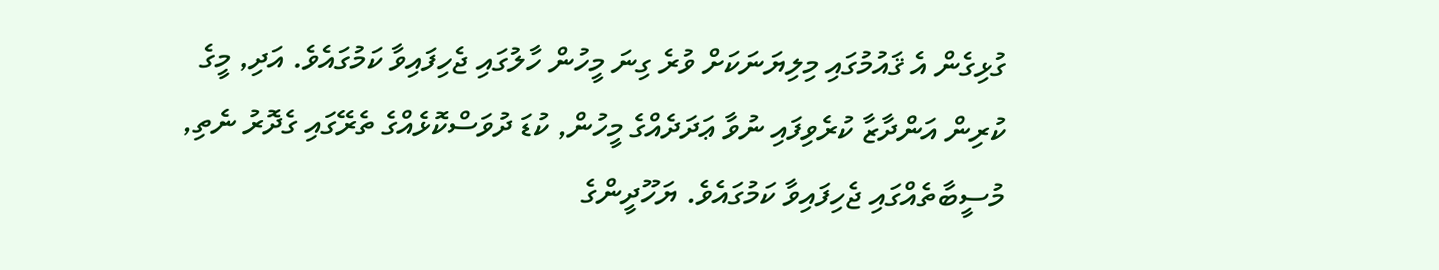ގުޅިގެން އެ ޤައުމުގައި މިލިޔަނަކަށް ވުރެ ގިނަ މީހުން ހާލުގައި ޖެހިފައިވާ ކަމުގައެވެ. އަދި, މީގެ ކުރިން އަންދާޒާ ކުރެވިފައި ނުވާ ޢަދަދެއްގެ މީހުން, ކުޑަ ދުވަސްކޮޅެއްގެ ތެރޭގައި ގެދޮރު ނެތި, މުސީބާތެއްގައި ޖެހިފައިވާ ކަމުގައެވެ. ޔަހޫދީންގެ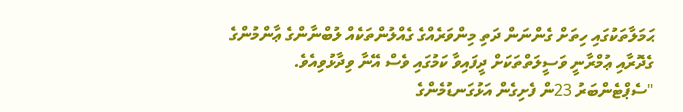ޙަމަލާތަކުގައި ހިތަށް ގެންނަން ދަތި މިންވަރެއްގެ ގެއްލުންތަކެއް ލުބްނާންގެ ޢާންމުންގެ ގެދޮރާއި ޢުމްރާނީ ވަސީލަތްތަކަށް ދީފައިވާ ކަމުގައި ވެސް އޭނާ ވިދާޅުވިއެވެ.
"ސެޕްޓެންބަރު 23ން ފެށިގެން އަޅުގަނޑުމެންގެ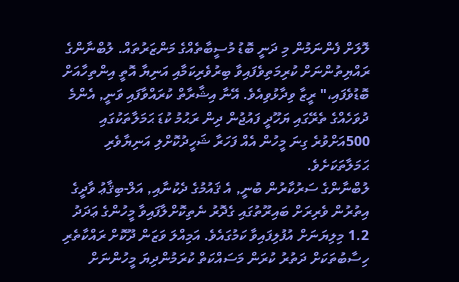ލޮލަށް ފެންނަމުން މި ދަނީ ބޮޑު މުސީބާތެއްގެ މަންޒަރުތައް. ލުބްނާންގެ ރައްޔިތުންނަށް ކުރިމަތިވެފައިވާ ބިރުވެރިކަމާއި އަނިޔާ އޮތީ އިންތިހާއަށް ބޮޑުވެފައި،" ރީޒާ ވިދާޅުވިއެވެ. އޭނާ އިޝާރާތް ކުރައްވާފައި ވަނީ, އެންމެ ދުވަހެއްގެ ތެރޭގައި ޔަހޫދީ ފައުޖުން ދިން ރަޙުމު ކުޑަ ޙަމަލާތަކުގައި 500އަށްވުރެ ގިނަ މީހުން އެއް ފަހަރާ ޝަހީދުކޮށްލި އަނިޔާވެރި ޙަމަލާތަކަށެވެ.
ލުބްނާންގެ ސަރުކާރުން ބުނީ, އެ ޤައުމުގެ ދެކުނާއި, އަލް-ބިޤާޢު ވާދީގެ އިތުރުން ވެރިރަށް ބައިރޫތުގައި ގެދޮރު ނެތިކޮށްލާފައިވާ މީހުންގެ ޢަދަދު 1.2 މިލިޔަނަށް އުފުލިފައިވާ ކަމުގައެވެ. އަމިއްލަ ވަޒަން ދޫކޮށް ރައްކާތެރި ހިސާބުތަކަށް ދަތުރު ކުރަން މަސައްކަތް ކުރަމުންދިޔަ މީހުންނަށް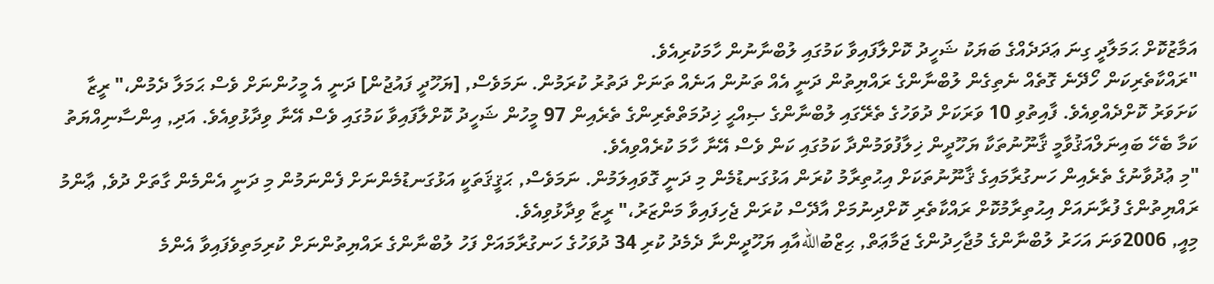އަމާޒުކޮށް ޙަމަލާދީ ގިނަ ޢަދަދެއްގެ ބަޔަކު ޝަހީދު ކޮށްލާފައިވާ ކަމުގައި ލުބްނާނުން ހާމަކުރިއެވެ.
"ރައްކާތެރިކަން ހޯދޭނެ ގޮތެއް ނެތިގެން ލުބްނާންގެ ރައްޔިތުން ދަނީ އެއް ތަނުން އަނެއް ތަނަށް ދަތުރު ކުރަމުން. ނަމަވެސް, [ޔަހޫދީ ފައުޖުން] ދަނީ އެ މީހުންނަށް ވެސް ޙަމަލާ ދެމުން،" ރީޒާ ކަށަވަރު ކޮށްދެއްވިއެވެ. ފާއިތުވި 10 ވަރަކަށް ދުވަހުގެ ތެރޭގައި ލުބްނާންގެ ޞިއްޙީ ޚިދުމަތްތެރިންގެ ތެރެއިން 97 މީހުން ޝަހީދު ކޮށްލާފައިވާ ކަމުގައި ވެސް އޭނާ ވިދާޅުވިއެވެ. އަދި, އިންސާނިއްޔަތު ކަމާ ބެހޭ ބައިނަލްއަޤުވާމީ ޤާނޫނުތަކާ ޔަހޫދީން ޚިލާފުވަމުންދާ ކަމުގައި ކަން ވެސް އޭނާ ހާމަ ކުރެއްވިއެވެ.
"މި ޢުދުވާނުގެ ތެރެއިން ހަނގުރާމައިގެ ޤާނޫނުތަކަށް އިޙުތިރާމު ކުރަން އަޅުގަނޑުމެން މި ދަނީ ގޮވައިލަމުން. ނަމަވެސް, ޙަޤީޤަތަކީ އަޅުގަނޑުމެންނަށް ފެންނަމުން މި ދަނީ އެންމެން ގާތަށް ދުވެ, ޢާންމު ރައްޔިތުންގެ ފުރާނައަށް އިޙުތިރާމުކޮށް ރައްކާތެރި ކޮށްދިނުމަށް އާދޭސް ކުރަން ޖެހިފައިވާ މަންޒަރު،" ރީޒާ ވިދާޅުވިއެވެ.
މިއީ, 2006ވަނަ އަހަރު ލުބްނާންގެ މުޖާހިދުންގެ ޖަމާޢަތް, ޙިޒްބުاللهއާއި ޔަހޫދީންނާ ދެމެދު ކުރި 34 ދުވަހުގެ ހަނގުރާމައަށް ފަހު ލުބްނާންގެ ރައްޔިތުންނަށް ކުރިމަތިވެފައިވާ އެންމެ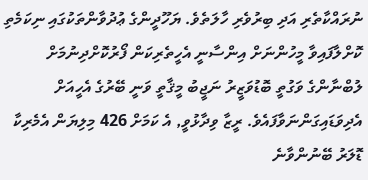ނުރައްކާތެރި އަދި ބިރުވެރި ހާލަތެވެ. ޔަހޫދީންގެ ޢުދުވާންތަކުގައި ނިކަމެތި ކޮށްލާފައިވާ މީހުންނަށް އިންސާނީ އެހީތެރިކަން ފޯރުކޮށްދިނުމަށް ލުބްނާންގެ ވަގުތީ ބޮޑުވަޒީރު ނަޖީބު މީޤާތީ ވަނީ ބޭރުގެ އެހީއަށް އެދިވަޑައިގަންނަވާފައެވެ. ރީޒާ ވިދާޅުވީ, އެ ކަމަށް 426 މިލިޔަން އެމެރިކާ ޑޮލަރު ބޭނުންވާނެ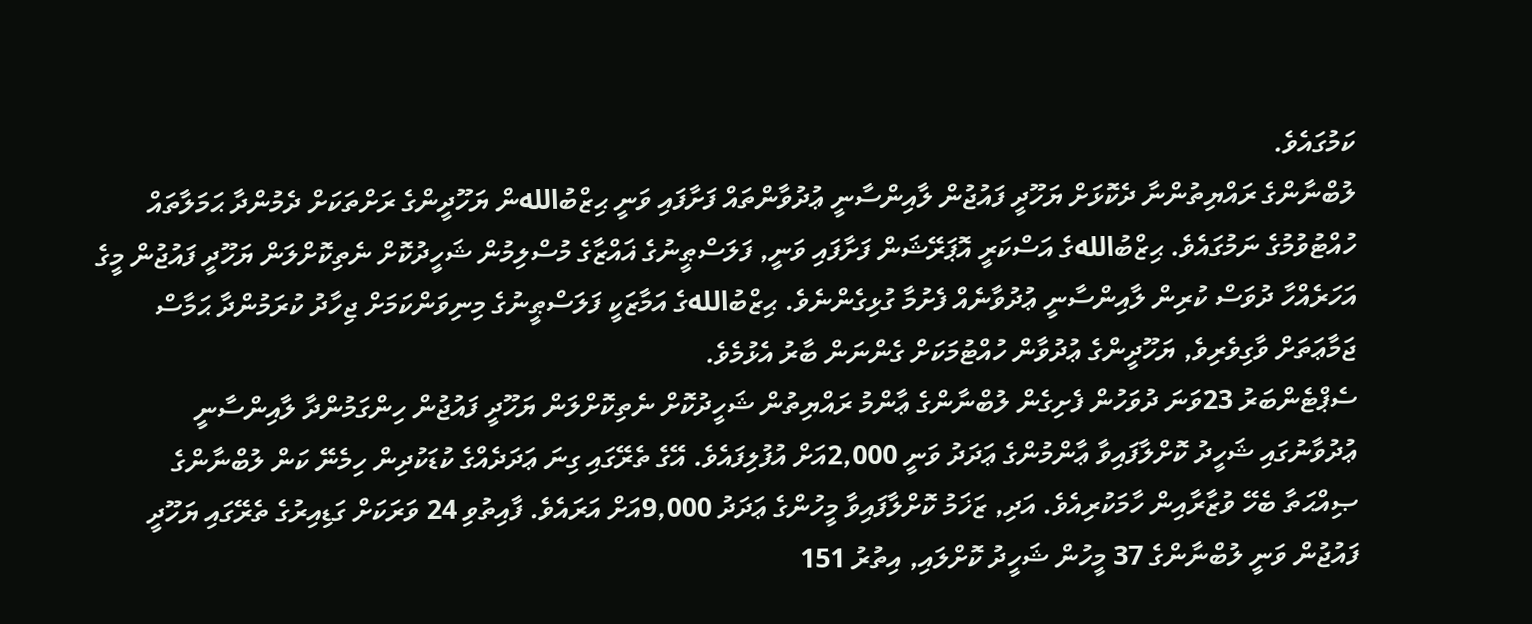ކަމުގައެވެ.
ލުބްނާންގެ ރައްޔިތުންނާ ދެކޮޅަށް ޔަހޫދީ ފައުޖުން ލާއިންސާނީ ޢުދުވާންތައް ފަށާފައި ވަނީ ޙިޒްބުاللهން ޔަހޫދީންގެ ރަށްތަކަށް ދެމުންދާ ޙަމަލާތައް ހުއްޓުވުމުގެ ނަމުގައެވެ. ޙިޒްބުاللهގެ އަސްކަރީ އޮޕަރޭޝަން ފަށާފައި ވަނީ, ފަލަސްޠީނުގެ ޣައްޒާގެ މުސްލިމުން ޝަހީދުކޮށް ނެތިކޮށްލަން ޔަހޫދީ ފައުޖުން މީގެ އަހަރެއްހާ ދުވަސް ކުރިން ލާއިންސާނީ ޢުދުވާނެއް ފެށުމާ ގުޅިގެންނެވެ. ޙިޒްބުاللهގެ އަމާޒަކީ ފަލަސްޠީނުގެ މިނިވަންކަމަށް ޖިހާދު ކުރަމުންދާ ޙަމާސް ޖަމާޢަތަށް ވާގިވެރިވެ, ޔަހޫދީންގެ ޢުދުވާން ހުއްޓުމަކަށް ގެންނަން ބާރު އެޅުމެވެ.
ސެޕްޓެންބަރު 23ވަނަ ދުވަހުން ފެށިގެން ލުބްނާންގެ ޢާންމު ރައްޔިތުން ޝަހީދުކޮށް ނެތިކޮށްލަން ޔަހޫދީ ފައުޖުން ހިންގަމުންދާ ލާއިންސާނީ ޢުދުވާނުގައި ޝަހީދު ކޮށްލާފައިވާ ޢާންމުންގެ ޢަދަދު ވަނީ 2,000އަށް އުފުލިފައެވެ. އޭގެ ތެރޭގައި ގިނަ ޢަދަދެއްގެ ކުޑަކުދިން ހިމެނޭ ކަން ލުބްނާންގެ ޞިއްޙަތާ ބެހޭ ވުޒާރާއިން ހާމަކުރިއެވެ. އަދި, ޒަޚަމު ކޮށްލާފައިވާ މީހުންގެ ޢަދަދު 9,000އަށް އަރައެވެ. ފާއިތުވި 24 ވަރަކަށް ގަޑިއިރުގެ ތެރޭގައި ޔަހޫދީ ފައުޖުން ވަނީ ލުބްނާންގެ 37 މީހުން ޝަހީދު ކޮށްލައި, އިތުރު 151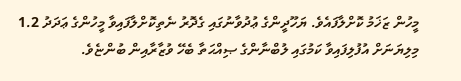މީހުން ޒަޚަމު ކޮށްލާފައެވެ. ޔަހޫދީންގެ ޢުދުވާނުގައި ގެދޮރު ނެތިކޮށްލާފައިވާ މީހުންގެ ޢަދަދު 1.2 މިލިޔަނަށް އުފުލިފައިވާ ކަމުގައި ލުބްނާންގެ ޞިއްޙަތާ ބެހޭ ވުޒާރާއިން ބުންޏެވެ.